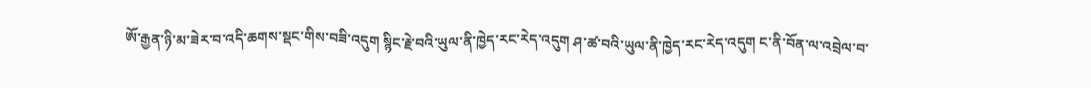ཨོ་རྒྱན་ཉི་མ་ཟེར་བ་འདི་ཆགས་སྡང་གིས་བཟི་འདུག སྙིང་རྗེ་བའི་ཡུལ་ནི་ཁྱེད་རང་རེད་འདུག ཤ་ཚ་བའི་ཡུལ་ནི་ཁྱེད་རང་རེད་འདུག ང་ནི་བོན་ལ་འབྲེལ་བ་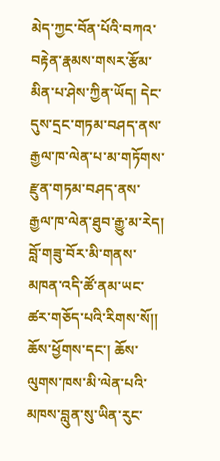མེད་ཀྱང་བོན་པོའི་བཀའ་བརྟེན་རྣམས་གསར་རྩོམ་མིན་པ་ཤེས་ཀྱིན་ཡོད། དེང་དུས་དྲང་གཏམ་བཤད་ནས་རྒྱལ་ཁ་ལེན་པ་མ་གཏོགས་རྫུན་གཏམ་བཤད་ནས་རྒྱལ་ཁ་ལེན་ཐུབ་རྒྱུ་མ་རེད། བློ་གཟུ་བོར་མི་གནས་མཁན་འདི་ཚོ་ནམ་ཡང་ཚར་གཅོད་པའི་རིགས་སོ།།
ཆོས་ཕྱོགས་དང་། ཆོས་ལུགས་ཁས་མི་ལེན་པའི་མཁས་བླུན་སུ་ཡིན་རུང་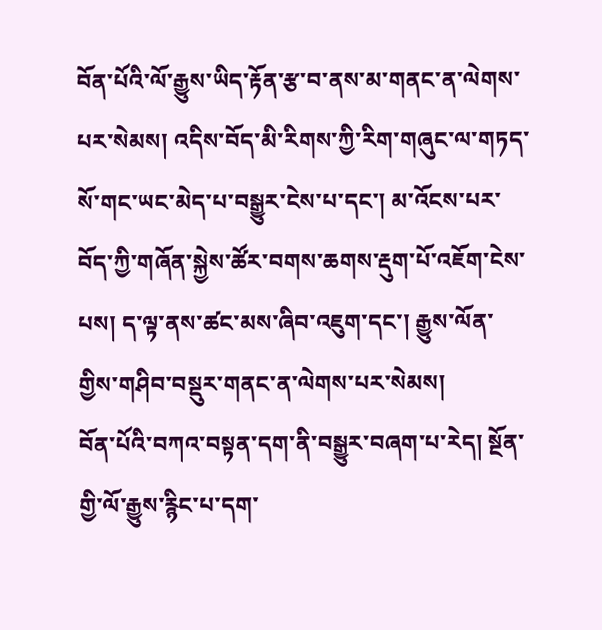བོན་པོའི་ལོ་རྒྱུས་ཡིད་རྟོན་རྩ་བ་ནས་མ་གནང་ན་ལེགས་པར་སེམས། འདིས་བོད་མི་རིགས་ཀྱི་རིག་གཞུང་ལ་གཏད་སོ་གང་ཡང་མེད་པ་བསྒྱུར་ངེས་པ་དང་། མ་འོངས་པར་བོད་ཀྱི་གཞོན་སྐྱེས་ཚོར་བགས་ཆགས་རྡུག་པོ་འཇོག་ངེས་པས། ད་ལྟ་ནས་ཚང་མས་ཞིབ་འཇུག་དང་། རྒྱུས་ལོན་གྱིས་གཤིབ་བསྡུར་གནང་ན་ལེགས་པར་སེམས།
བོན་པོའི་བཀའ་བསྟན་དག་ནི་བསྒྱུར་བཞག་པ་རེད། སྔོན་གྱི་ལོ་རྒྱུས་རྙིང་པ་དག་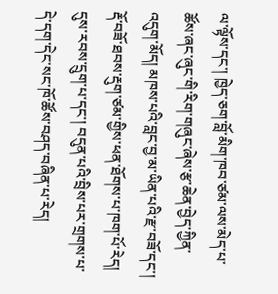ལ་ལྟོས་དང་། ཁྱེད་ཅག་བློ་མིག་ཁབ་ཙམ་ལས་མེད་པ་ཚོས་ཞང་ཞུང་གི་རིག་གཞུང་ཞེས་རྩ་ཆེན་བྱེད་ཀྱིན་འདུག་མོད། མཁས་པའི་བླང་བྱ་མ་ཡིན་པའི་རྫ་བཟོ་དང་། རྡོ་བཟོ་ཐབས་རྡུག་ཙམ་གྱིས་ཕན་ཐོགས་པ་ཁག་པོ་རེད།
དུས་རབས་དྲུག་པ་དང་། བདུན་པའི་བྲིས་པར་གྲགས་པ་དེ་དག་དེང་སང་ཁོ་ཚོས་བཤད་བཞིན་པ་རེད།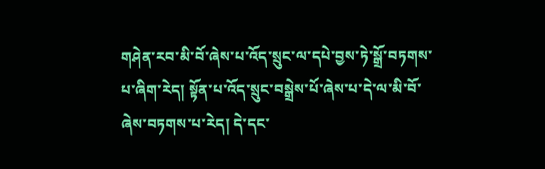གཤེན་རབ་མི་བོ་ཞེས་པ་འོད་སྲུང་ལ་དཔེ་བྱས་ཏེ་སྒྲོ་བཏགས་པ་ཞིག་རེད། སྟོན་པ་འོད་སྲུང་བསྒྲེས་པོ་ཞེས་པ་དེ་ལ་མི་བོ་ཞེས་བཏགས་པ་རེད། དེ་དང་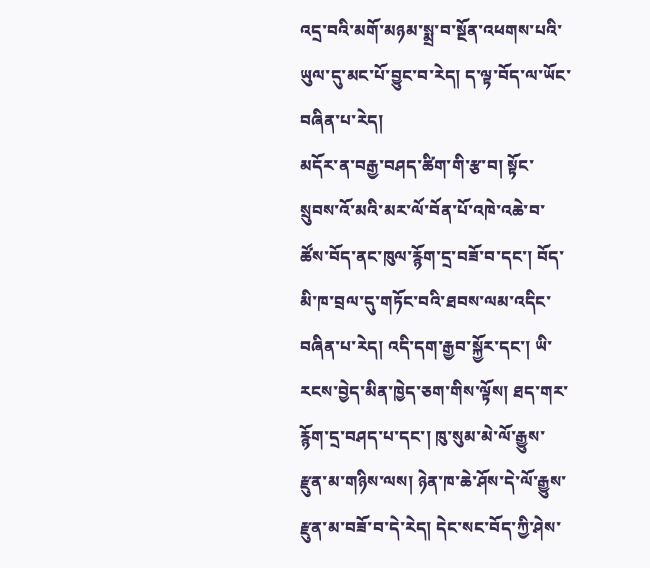འདྲ་བའི་མགོ་མཉམ་སྨྲ་བ་སྔོན་འཕགས་པའི་ཡུལ་དུ་མང་པོ་བྱུང་བ་རེད། ད་ལྟ་བོད་ལ་ཡོང་བཞིན་པ་རེད།
མདོར་ན་བརྒྱ་བཤད་ཚིག་གི་རྩ་བ། སྟོང་སྲུབས་འོ་མའི་མར་ལོ་བོན་པོ་འཁེ་འཆེ་བ་ཚོས་བོད་ནང་ཁུལ་རྙོག་དྲ་བཟོ་བ་དང་། བོད་མི་ཁ་བྲལ་དུ་གཏོང་བའི་ཐབས་ལམ་འདིང་བཞིན་པ་རེད། འདི་དག་རྒྱབ་སྐྱོར་དང་། ཡི་རངས་བྱེད་མིན་ཁྱེད་ཅག་གིས་ལྟོས། ཐད་གར་རྙོག་དྲ་བཤད་པ་དང་། ཁུ་སུམ་མེ་ལོ་རྒྱུས་རྫུན་མ་གཉིས་ལས། ཉེན་ཁ་ཆེ་ཤོས་དེ་ལོ་རྒྱུས་རྫུན་མ་བཟོ་བ་དེ་རེད། དེང་སང་བོད་ཀྱི་ཤེས་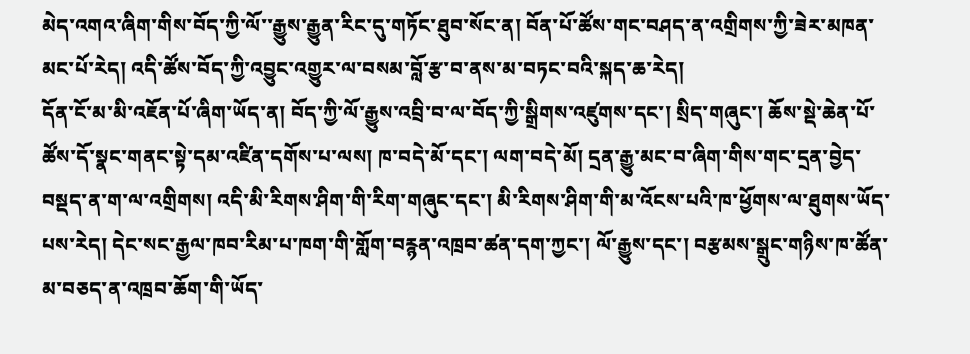མེད་འགའ་ཞིག་གིས་བོད་ཀྱི་ལོ་་རྒྱུས་རྒྱུན་རིང་དུ་གཏོང་ཐུབ་སོང་ན། བོན་པོ་ཚོས་གང་བཤད་ན་འགྲིགས་ཀྱི་ཟེར་མཁན་མང་པོ་རེད། འདི་ཚོས་བོད་ཀྱི་འབྱུང་འགྱུར་ལ་བསམ་བློ་རྩ་བ་ནས་མ་བཏང་བའི་སྐད་ཆ་རེད།
དོན་ངོ་མ་མི་འཇོན་པོ་ཞིག་ཡོད་ན། བོད་ཀྱི་ལོ་རྒྱུས་འབྲི་བ་ལ་བོད་ཀྱི་སྒྲིགས་འཛུགས་དང་། སྲིད་གཞུང་། ཆོས་སྡེ་ཆེན་པོ་ཚོས་དོ་སྣང་གནང་སྟེ་དམ་འཛིན་དགོས་པ་ལས། ཁ་བདེ་མོ་དང་། ལག་བདེ་མོ། དྲན་རྒྱུ་མང་བ་ཞིག་གིས་གང་དྲན་བྱེད་བསྡད་ན་ག་ལ་འགྲིགས། འདི་མི་རིགས་ཤིག་གི་རིག་གཞུང་དང་། མི་རིགས་ཤིག་གི་མ་འོངས་པའི་ཁ་ཕྱོགས་ལ་ཐུགས་ཡོད་པས་རེད། དེང་སང་རྒྱལ་ཁབ་རིམ་པ་ཁག་གི་གློག་བརྙན་འཁྲབ་ཚན་དག་ཀྱང་། ལོ་རྒྱུས་དང་། བརྩམས་སྒྲུང་གཉིས་ཁ་ཚོན་མ་བཅད་ན་འཁྲབ་ཆོག་གི་ཡོད་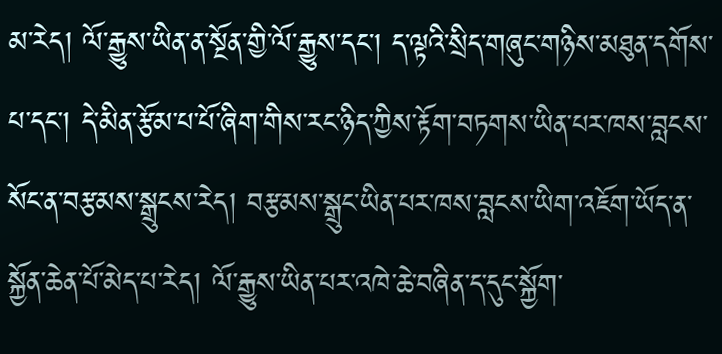མ་རེད། ལོ་རྒྱུས་ཡིན་ན་སྔོན་གྱི་ལོ་རྒྱུས་དང་། ད་ལྟའི་སྲིད་གཞུང་གཉིས་མཐུན་དགོས་པ་དང་། དེ་མིན་རྩོམ་པ་པོ་ཞིག་གིས་རང་ཉིད་ཀྱིས་རྟོག་བཏགས་ཡིན་པར་ཁས་བླངས་སོང་ན་བརྩམས་སྒྲུངས་རེད། བརྩམས་སྒྲུང་ཡིན་པར་ཁས་བླངས་ཡིག་འཇོག་ཡོད་ན་སྐྱོན་ཆེན་པོ་མེད་པ་རེད། ལོ་རྒྱུས་ཡིན་པར་འཁེ་ཆེ་བཞིན་ད་དུང་སྐྱོག་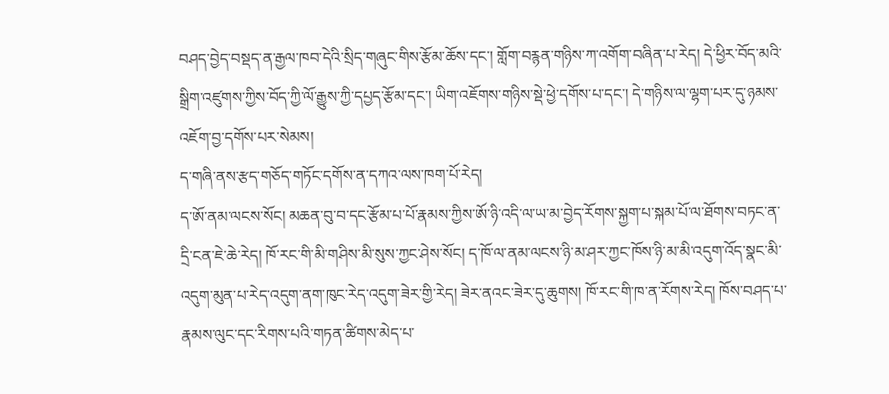བཤད་བྱེད་བསྡད་ན་རྒྱལ་ཁབ་དེའི་སྲིད་གཞུང་གིས་རྩོམ་ཆོས་དང་། གློག་བརྙན་གཉིས་ཀ་འགོག་བཞིན་པ་རེད། དེ་ཕྱིར་བོད་མའི་སྒྲིག་འཛུགས་ཀྱིས་བོད་ཀྱི་ལོ་རྒྱུས་ཀྱི་དཔྱད་རྩོམ་དང་། ཡིག་འཇོགས་གཉིས་སྡེ་ཕྱེ་དགོས་པ་དང་། དེ་གཉིས་ལ་ལྷག་པར་དུ་ཉམས་འཇོག་བྱ་དགོས་པར་སེམས།
ད་གཞི་ནས་རྩད་གཅོད་གཏོང་དགོས་ན་དཀའ་ལས་ཁག་པོ་རེད།
ད་ཨོ་ནམ་ལངས་སོང། མཆན་བུ་བ་དང་རྩོམ་པ་པོ་རྣམས་ཀྱིས་ཨོ་ཉི་འདི་ལ་ཡ་མ་བྱེད་རོགས་སྐྱག་པ་སྐམ་པོ་ལ་ཐོགས་བཏང་ན་དྲི་ངན་ཇེ་ཆེ་རེད། ཁོ་རང་གི་མི་གཤིས་མི་སུས་ཀྱང་ཤེས་སོང། ད་ཁོ་ལ་ནམ་ལངས་ཉི་མ་ཤར་ཀྱང་ཁོས་ཉི་མ་མི་འདུག་འོད་སྣང་མི་འདུག་མུན་པ་རེད་འདུག་ནག་ཁུང་རེད་འདུག་ཟེར་གྱི་རེད། ཟེར་ནའང་ཟེར་དུ་ཆུགས། ཁོ་རང་གི་ཁ་ན་རོགས་རེད། ཁོས་བཤད་པ་རྣམས་ལུང་དང་རིགས་པའི་གཏན་ཚིགས་མེད་པ་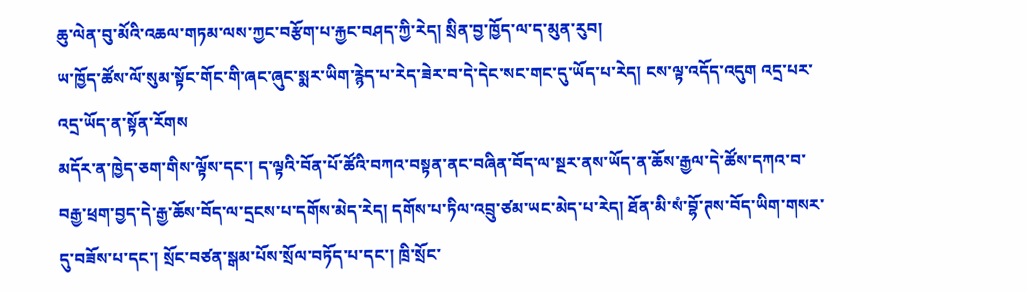ཆུ་ལེན་བུ་མོའི་འཆལ་གཏམ་ལས་ཀྱང་བརྩོག་པ་རྐྱང་བཤད་ཀྱི་རེད། སྲིན་བྱ་ཁྱོད་ལ་ད་མུན་རུབ།
ཡ་ཁྱོད་ཚོས་ལོ་སུམ་སྟོང་གོང་གི་ཞང་ཞུང་སྨར་ཡིག་རྙེད་པ་རེད་ཟེར་བ་དེ་དེང་སང་གང་དུ་ཡོད་པ་རེད། ངས་ལྟ་འདོད་འདུག འདྲ་པར་འདྲ་ཡོད་ན་སྟོན་རོགས
མདོར་ན་ཁྱེད་ཅག་གིས་ལྟོས་དང་། ད་ལྟའི་བོན་པོ་ཚོའི་བཀའ་བསྟན་ནང་བཞིན་བོད་ལ་སྔར་ནས་ཡོད་ན་ཆོས་རྒྱལ་དེ་ཚོས་དཀའ་བ་བརྒྱ་ཕྲག་བྱད་དེ་རྒྱ་ཆོས་བོད་ལ་དྲངས་པ་དགོས་མེད་རེད། དགོས་པ་ཏིལ་འབྲུ་ཙམ་ཡང་མེད་པ་རེད། ཐོན་མི་སཾ་བྷོ་ཊས་བོད་ཡིག་གསར་དུ་བཟོས་པ་དང་། སྲོང་བཙན་སྒམ་པོས་སྲོལ་བཏོད་པ་དང་། ཁྲི་སྲོང་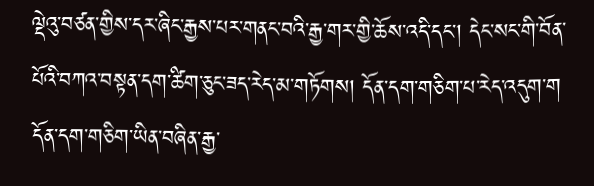ལྡེའུ་བཙན་གྱིས་དར་ཞིང་རྒྱས་པར་གནང་བའི་རྒྱ་གར་གྱི་ཆོས་འདི་དང་། དེང་སང་གི་བོན་པོའི་བཀའ་བསྟན་དག་ཚིག་ཅུང་ཟད་རེད་མ་གཏོགས། དོན་དག་གཅིག་པ་རེད་འདུག་ག དོན་དག་གཅིག་ཡིན་བཞིན་རྒྱ་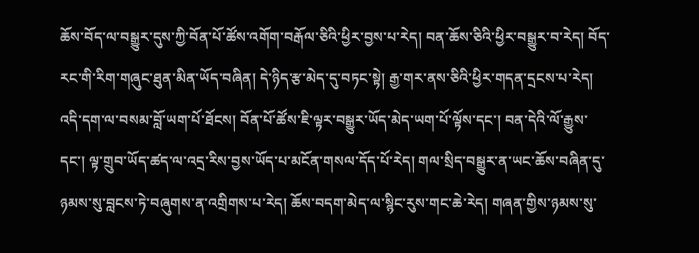ཆོས་བོད་ལ་བསྒྱུར་དུས་ཀྱི་བོན་པོ་ཚོས་འགོག་བརྒོལ་ཅིའི་ཕྱིར་བྱས་པ་རེད། བན་ཆོས་ཅིའི་ཕྱིར་བསྒྱུར་བ་རེད། བོད་རང་གི་རིག་གཞུང་ཐུན་མིན་ཡོད་བཞིན། དེ་ཉིད་རྩ་མེད་དུ་བཏང་སྟེ། རྒྱ་གར་ནས་ཅིའི་ཕྱིར་གདན་དྲངས་པ་རེད། འདི་དག་ལ་བསམ་བློ་ཡག་པོ་ཐོངས། བོན་པོ་ཚོས་ཇི་ལྟར་བསྒྱུར་ཡོད་མེད་ཡག་པོ་ལྟོས་དང་། བན་དེའི་ལོ་རྒྱུས་དང་། ལྟ་གྲུབ་ཡོད་ཚད་ལ་འདྲ་རིས་བྱས་ཡོད་པ་མངོན་གསལ་དོད་པོ་རེད། གལ་སྲིད་བསྒྱུར་ན་ཡང་ཆོས་བཞིན་དུ་ཉམས་སུ་བླངས་ཏེ་བཞུགས་ན་འགྲིགས་པ་རེད། ཆོས་བདག་མེད་ལ་སྙིང་རུས་གང་ཆེ་རེད། གཞན་གྱིས་ཉམས་སུ་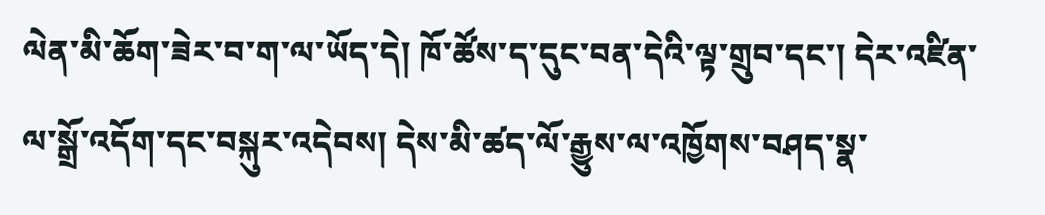ལེན་མི་ཆོག་ཟེར་བ་ག་ལ་ཡོད་དེ། ཁོ་ཚོས་ད་དུང་བན་དེའི་ལྟ་གྲུབ་དང་། དེར་འཛིན་ལ་སྒྲོ་འདོག་དང་བསྐུར་འདེབས། དེས་མི་ཚད་ལོ་རྒྱུས་ལ་འཁྱོགས་བཤད་སྣ་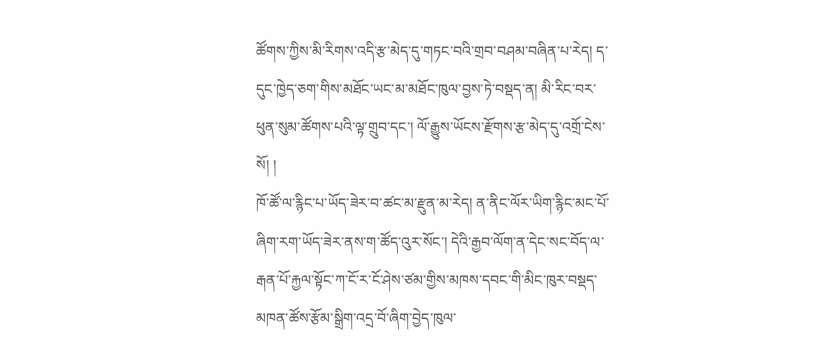ཚོགས་ཀྱིས་མི་རིགས་འདི་རྩ་མེད་དུ་གཏང་བའི་གྲབ་བཤམ་བཞིན་པ་རེད། ད་དུང་ཁྱེད་ཅག་གིས་མཐོང་ཡང་མ་མཐོང་ཁུལ་བྱས་ཏེ་བསྡད་ན། མི་རིང་བར་ཕུན་སུམ་ཚོགས་པའི་ལྟ་གྲུབ་དང་། ལོ་རྒྱུས་ཡོངས་རྫོགས་རྩ་མེད་དུ་འགྲོ་ངེས་སོ། །
ཁོ་ཚོ་ལ་རྙིང་པ་ཡོད་ཟེར་བ་ཚང་མ་རྫུན་མ་རེད། ན་ནིང་ལོར་ཡིག་རྙིང་མང་པོ་ཞིག་རག་ཡོད་ཟེར་ནས་ག་ཚོད་འུར་སོང་། དེའི་རྒྱབ་ལོག་ན་དེང་སང་བོད་ལ་རྒན་པོ་རྐྱལ་སྟོང་ཀ་ངོ་ར་ངོ་ཤེས་ཙམ་གྱིས་མཁས་དབང་གི་མིང་ཁུར་བསྡད་མཁན་ཚོས་རྩོམ་སྒྲིག་འདྲ་བོ་ཞིག་བྱེད་ཁུལ་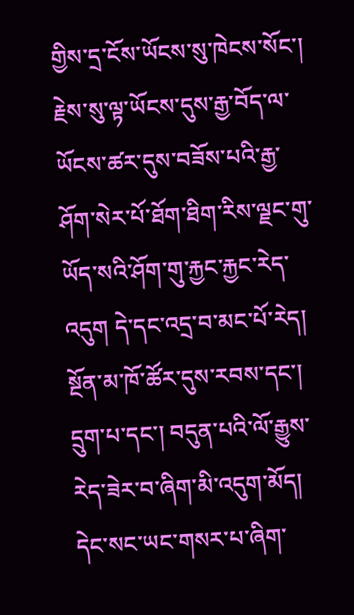གྱིས་དྲ་ངོས་ཡོངས་སུ་ཁེངས་སོང་། རྗེས་སུ་ལྟ་ཡོངས་དུས་རྒྱ་བོད་ལ་ཡོངས་ཚར་དུས་བཟོས་པའི་རྒྱ་ཤོག་སེར་པོ་ཐོག་ཐིག་རིས་ལྗང་གུ་ཡོད་སའི་ཤོག་གུ་རྐྱང་རྐྱང་རེད་འདུག དེ་དང་འདྲ་བ་མང་པོ་རེད། སྔོན་མ་ཁོ་ཚོར་དུས་རབས་དང་། དྲུག་པ་དང་། བདུན་པའི་ལོ་རྒྱུས་རེད་ཟེར་བ་ཞིག་མི་འདུག་མོད། དེང་སང་ཡང་གསར་པ་ཞིག་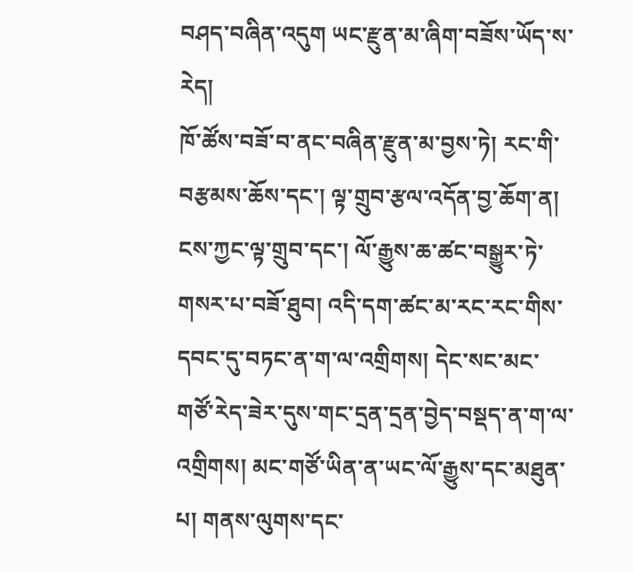བཤད་བཞིན་འདུག ཡང་རྫུན་མ་ཞིག་བཟོས་ཡོད་ས་རེད།
ཁོ་ཚོས་བཟོ་བ་ནང་བཞིན་རྫུན་མ་བྱས་ཏེ། རང་གི་བརྩམས་ཆོས་དང་། ལྟ་གྲུབ་རྩལ་འདོན་བྱ་ཆོག་ན། ངས་ཀྱང་ལྟ་གྲུབ་དང་། ལོ་རྒྱུས་ཆ་ཚང་བསྒྱུར་ཏེ་གསར་པ་བཟོ་ཐུབ། འདི་དག་ཚང་མ་རང་རང་གིས་དབང་དུ་བཏང་ན་ག་ལ་འགྲིགས། དེང་སང་མང་གཙོ་རེད་ཟེར་དུས་གང་དྲན་དྲན་བྱེད་བསྡད་ན་ག་ལ་འགྲིགས། མང་གཙོ་ཡིན་ན་ཡང་ལོ་རྒྱུས་དང་མཐུན་པ། གནས་ལུགས་དང་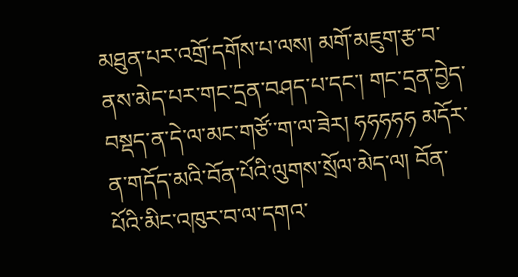མཐུན་པར་འགྲོ་དགོས་པ་ལས། མགོ་མཇུག་རྩ་བ་ནས་མེད་པར་གང་དྲན་བཤད་པ་དང་། གང་དྲན་བྱེད་བསྡད་ན་དེ་ལ་མང་གཙོ་་ག་ལ་ཟེར། ཧཧཧཧཧ མདོར་ན་གདོད་མའི་བོན་པོའི་ལུགས་སྲོལ་མེད་ལ། བོན་པོའི་མིང་འཁུར་བ་ལ་དགའ་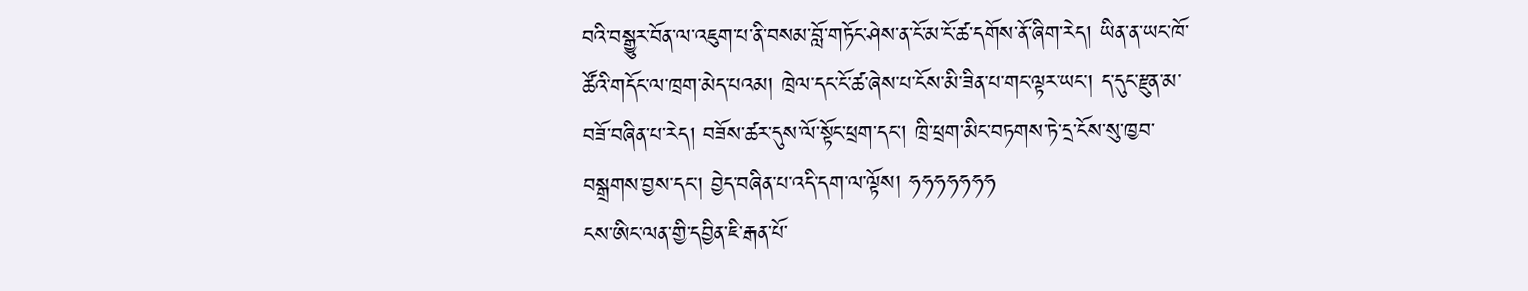བའི་བསྒྱུར་བོན་ལ་འཇུག་པ་ནི་བསམ་བློ་གཏོང་ཤེས་ན་ངོ་མ་ངོ་ཚ་དགོས་ནོ་ཞིག་རེད། ཡིན་ན་ཡང་ཁོ་ཚོའི་གདོང་ལ་ཁྲག་མེད་པའམ། ཁྲེལ་དང་ངོ་ཚ་ཞེས་པ་ངོས་མི་ཟིན་པ་གང་ལྟར་ཡང་། ད་དུང་རྫུན་མ་བཟོ་བཞིན་པ་རེད། བཟོས་ཚར་དུས་ལོ་སྟོང་ཕྲག་དང་། ཁྲི་ཕྲག་མིང་བཏགས་ཏེ་དྲ་ངོས་སུ་ཁྱབ་བསྒྲགས་བྱས་དང་། བྱེད་བཞིན་པ་འདི་དག་ལ་ལྟོས། ཧཧཧཧཧཧཧ
ངས་ཨིང་ལན་གྱི་དབྱིན་ཇི་རྒན་པོ་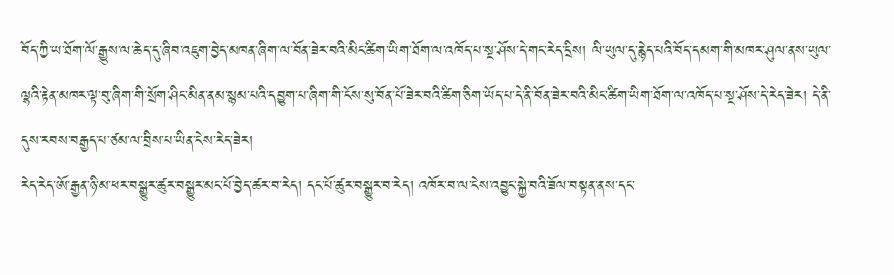བོད་ཀྱི་ཡ་ཐོག་ལོ་རྒྱུས་ལ་ཆེད་དུ་ཞིབ་འཇུག་བྱེད་མཁན་ཞིག་ལ་བོན་ཟེར་བའི་མིང་ཚིག་ཡིག་ཐོག་ལ་འཁོད་པ་སྔ་ཤོས་དེ་གང་རེད་དྲིས། ལི་ཡུལ་དུ་རྙེད་པའི་བོད་དམག་གི་མཁར་ཤུལ་ནས་ཡུལ་ལྷའི་རྟེན་མཁར་ལྟ་བུ་ཞིག་གི་སྲོག་ཤིང་མིན་ནམ་སྙམ་པའི་དབྱུག་པ་ཞིག་གི་ངོས་སུ་བོན་པོ་ཟེར་བའི་ཚིག་ཅིག་ཡོད་པ་དེ་ནི་བོན་ཟེར་བའི་མིང་ཚིག་ཡིག་ཐོག་ལ་འཁོད་པ་སྔ་ཤོས་དེ་རེད་ཟེར། དེ་ནི་དུས་རབས་བརྒྱད་པ་ཙམ་ལ་བྲིས་པ་ཡིན་ངེས་རེད་ཟེར།
རེད་རེད་ཨོ་རྒྱན་ཉི་མ་ཕར་བསྒྱུར་ཚུར་བསྒྱུར་མང་པོ་བྱེད་ཚར་བ་རེད། དང་པོ་ཚུར་བསྒྱུར་བ་རེད། འཁོར་བ་ལ་ངེས་འབྱུང་སྐྱེ་བའི་ཟོལ་བསྟན་ནས་དང་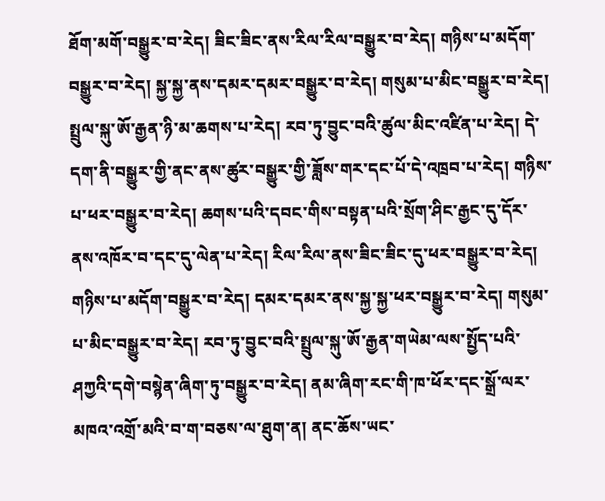ཐོག་མགོ་བསྒྱུར་བ་རེད། ཟིང་ཟིང་ནས་རིལ་རིལ་བསྒྱུར་བ་རེད། གཉིས་པ་མདོག་བསྒྱུར་བ་རེད། སྐྱ་སྐྱ་ནས་དམར་དམར་བསྒྱུར་བ་རེད། གསུམ་པ་མིང་བསྒྱུར་བ་རེད། སྤྲུལ་སྐུ་ཨོ་རྒྱན་ཉི་མ་ཆགས་པ་རེད། རབ་ཏུ་བྱུང་བའི་ཚུལ་མིང་འཛིན་པ་རེད། དེ་དག་ནི་བསྒྱུར་གྱི་ནང་ནས་ཚུར་བསྒྱུར་གྱི་ཟློས་གར་དང་པོ་དེ་འཁྲབ་པ་རེད། གཉིས་པ་ཕར་བསྒྱུར་བ་རེད། ཆགས་པའི་དབང་གིས་བསྟན་པའི་སྲོག་ཤིང་རྒྱང་དུ་དོར་ནས་འཁོར་བ་དང་དུ་ལེན་པ་རེད། རིལ་རིལ་ནས་ཟིང་ཟིང་དུ་ཕར་བསྒྱུར་བ་རེད། གཉིས་པ་མདོག་བསྒྱུར་བ་རེད། དམར་དམར་ནས་སྐྱ་སྐྱ་ཕར་བསྒྱུར་བ་རེད། གསུམ་པ་མིང་བསྒྱུར་བ་རེད། རབ་ཏུ་བྱུང་བའི་སྤྲུལ་སྐུ་ཨོ་རྒྱན་གཡེམ་ལས་སྤྱོད་པའི་ཤཀྱའི་དགེ་བསྙེན་ཞིག་ཏུ་བསྒྱུར་བ་རེད། ནམ་ཞིག་རང་གི་ཁ་ཕོར་དང་སྒྲོ་ལར་མཁའ་འགྲོ་མའི་བ་ག་བཅས་ལ་ཐུག་ན། ནང་ཆོས་ཡང་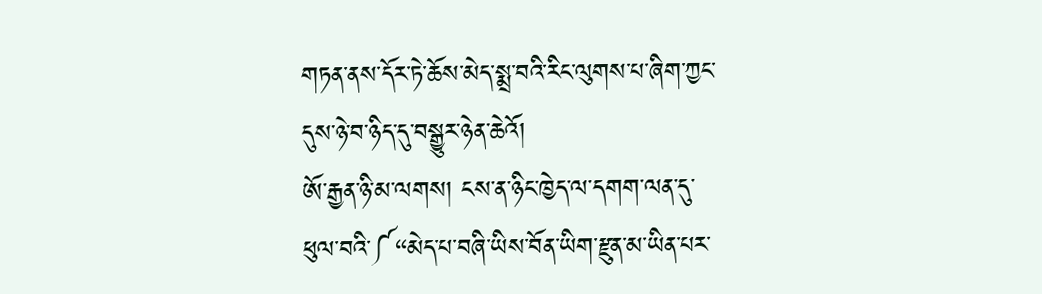གཏན་ནས་དོར་ཏེ་ཆོས་མེད་སྨྲ་བའི་རིང་ལུགས་པ་ཞིག་ཀྱང་དུས་ཉེ་བ་ཉིད་དུ་བསྒྱུར་ཉེན་ཆེའོ།
ཨོ་རྒྱན་ཉི་མ་ལགས། ངས་ན་ཉིང་ཁྱེད་ལ་དགག་ལན་དུ་ཕུལ་བའི་༼“མེད་པ་བཞི་ཡིས་བོན་ཡིག་རྫུན་མ་ཡིན་པར་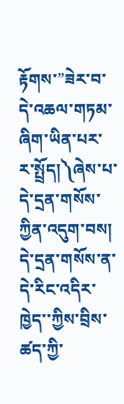རྟོགས་”ཟེར་བ་དེ་འཆལ་གཏམ་ཞིག་ཡིན་པར་ར་སྤྲོད།༽ཞེས་པ་དེ་དྲན་གསོས་ཀྱིན་འདུག་བས། དེ་དྲན་གསོས་ན་དེ་རིང་འདིར་ཁྱེད་་ཀྱིས་བྲིས་ཚད་ཀྱི་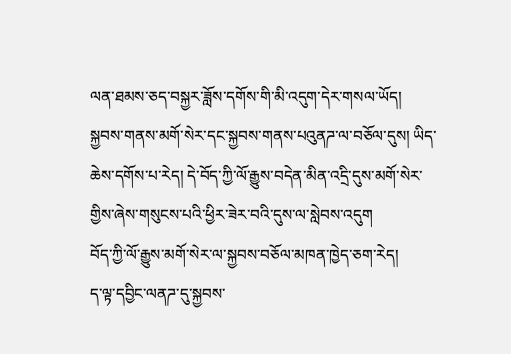ལན་ཐམས་ཅད་བསྐྱར་ཟློས་དགོས་གི་མི་འདུག་དེར་གསལ་ཡོད།
སྐྱབས་གནས་མགོ་སེར་དང་སྐྱབས་གནས་པའུནཌ་ལ་བཅོལ་དུས། ཡིད་ཆེས་དགོས་པ་རེད། དེ་བོད་ཀྱི་ལོ་རྒྱུས་བདེན་མིན་འདྲི་དུས་མགོ་སེར་གྱིས་ཞེས་གསུངས་པའི་ཕྱིར་ཟེར་བའི་དུས་ལ་སླེབས་འདུག
བོད་ཀྱི་ལོ་རྒྱུས་མགོ་སེར་ལ་སྐྱབས་བཅོལ་མཁན་ཁྱེད་ཅག་རེད།
ད་ལྟ་དབྱིང་ལནཌ་དུ་སྐྱབས་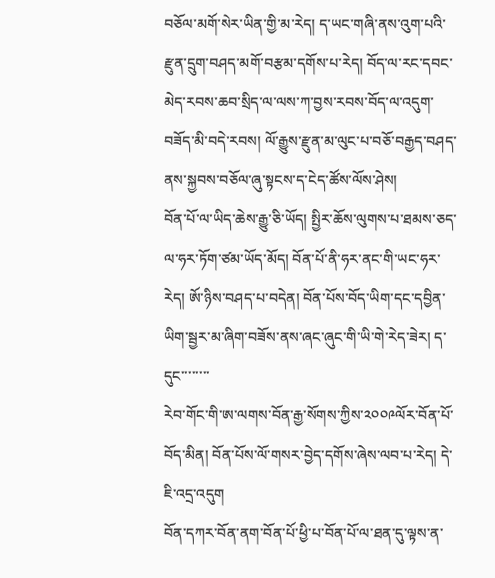བཅོལ་མགོ་སེར་ཡིན་གྱི་མ་རེད། ད་ཡང་གཞི་ནས་འུག་པའི་རྫུན་དྲུག་བཤད་མགོ་བརྩམ་དགོས་པ་རེད། བོད་ལ་རང་དབང་མེད་རབས་ཆབ་སྲིད་ལ་ལས་ཀ་བྱས་རབས་བོད་ལ་འདུག་བཟོད་མི་བདེ་རབས། ལོ་རྒྱུས་རྫུན་མ་ལུང་པ་བཅོ་བརྒྱད་བཤད་ནས་སྐྱབས་བཅོལ་ཞུ་སྟངས་ད་ངེད་ཚོས་ལོས་ཤེས།
བོན་པོ་ལ་ཡིད་ཆེས་རྒྱུ་ཅི་ཡོད། སྤྱིར་ཆོས་ལུགས་པ་ཐམས་ཅད་ལ་ཧར་ཏོག་ཙམ་ཡོད་མོད། བོན་པོ་ནི་ཧར་ནང་གི་ཡང་ཧར་རེད། ཨོ་ཉིས་བཤད་པ་བདེན། བོན་པོས་བོད་ཡིག་དང་དབྱིན་ཡིག་སྦྱར་མ་ཞིག་བཟོས་ནས་ཞང་ཞུང་གི་ཡི་གེ་རེད་ཟེར། ད་དུང་་་་་་་་
རེབ་གོང་གི་ཨ་ལགས་བོན་རྒྱ་སོགས་ཀྱིས་༢༠༠༩ལོར་བོན་པོ་བོད་མིན། བོན་པོས་ལོ་གསར་བྱེད་དགོས་ཞེས་ལབ་པ་རེད། དེ་ཇི་འདྲ་འདུག
བོན་དཀར་བོན་ནག་བོན་པོ་ཕྱི་པ་བོན་པོ་ལ་ཐན་དུ་ལྟས་ན་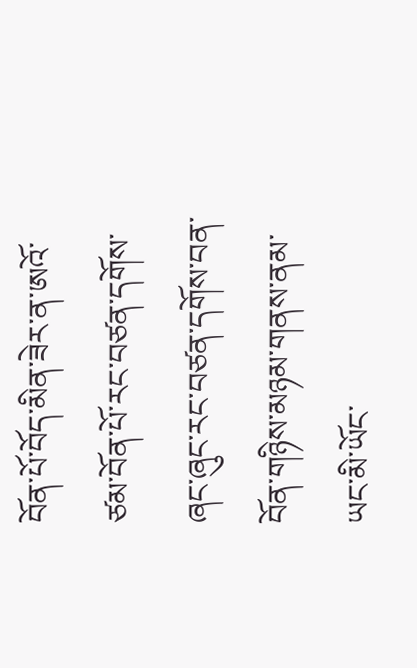བོན་པོ་བོད་མིན་ཟེར་ན་ཨའོ་ཙམ་བོན་པོ་རང་བཙན་དགོས་ཞང་ཞུང་རང་བཙན་དགོས་བན་བོན་གཉིས་མཉམ་གནས་ནམ་ཡང་མི་ཡོང་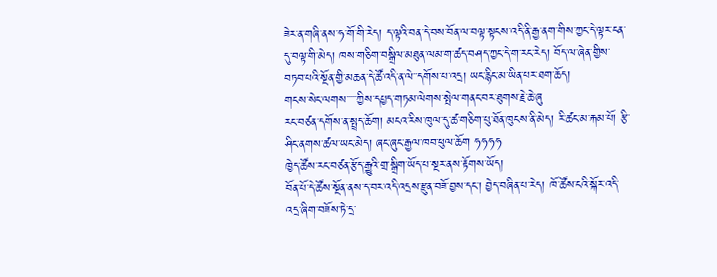ཟེར་ན་གཞི་ནས་ཧ་གོ་གི་རེད། ད་ལྟའི་བན་དེ་བས་བོན་ལ་བལྟ་སྟངས་འདི་ནི་རྒྱ་ནག་གིས་ཀྱང་དེ་ལྟར་ངན་དུ་བལྟ་གི་མེད། ཁས་གཅིག་བསྒྲིལ་མཐུན་ལམ་ག་ཚད་བཤད་ཀྱང་དེ་ག་རང་རེད། བོད་ལ་ཞེན་གྱིས་བཏབ་པའི་སྔོན་གྱི་མཆན་དེ་ཚོ་འདི་ན་ལེ་་དགོས་པ་འདྲ། ཡང་རྙིང་མ་ཡིན་པར་ཐག་ཆོད།
གངས་སེང་ལགས་་་་་ཀྱིས་དཔྱད་གཏམ་ལེགས་སྤེལ་གནང་བར་ཐུགས་རྗེ་ཆེ་ཞུ
རང་བཙན་དགོས་ན་སྤྲད་ཆོག། མངའ་རིས་ཁུལ་དུ་ཚ་གཅིག་པུ་ཐོན་ཁུངས་ནི་མེད། རི་ཚང་མ་རྐམ་པོ། རྩི་ཤིང་ནགས་ཚལ་ཡང་མེད། ཞང་ཞུང་རྒྱལ་ཁབ་ཕུལ་ཆོག ཧཧཧཧ
ཁྱེད་ཚོས་རང་བཙན་རྩོད་རྒྱུའི་གྲ་སྒྲིག་ཡོད་པ་སྔར་ནས་རྟོགས་ཡོད།
བོན་པོ་དེ་ཚོས་སྔོན་ནས་ད་བར་འདི་འདྲས་རྫུན་བཟོ་བྱས་དང་། བྱེད་བཞིན་པ་རེད། ཁོ་ཚོས་ངའི་སྐོར་འདི་འདྲ་ཞིག་བཟོས་ཏེ་དྲ་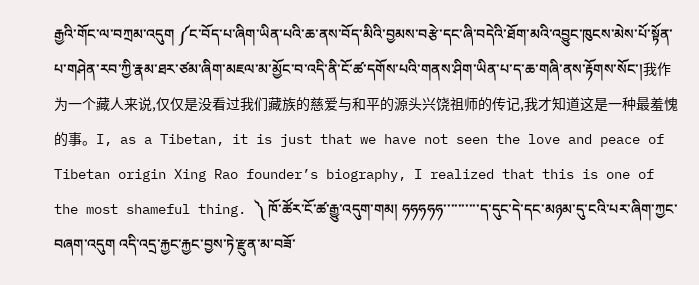རྒྱའི་གོང་ལ་བཀྲམ་འདུག ༼ང་བོད་པ་ཞིག་ཡིན་པའི་ཆ་ནས་བོད་མིའི་བྱམས་བརྩེ་དང་ཞི་བདེའི་ཐོག་མའི་འབྱུང་ཁུངས་མེས་པོ་སྟོན་པ་གཤེན་རབ་ཀྱི་རྣམ་ཐར་ཙམ་ཞིག་མཇལ་མ་མྱོང་བ་འདི་ནི་ངོ་ཚ་དགོས་པའི་གནས་ཤིག་ཡིན་པ་ད་ཆ་གཞི་ནས་རྟོགས་སོང་།我作为一个藏人来说,仅仅是没看过我们藏族的慈爱与和平的源头兴饶祖师的传记,我才知道这是一种最羞愧的事。I, as a Tibetan, it is just that we have not seen the love and peace of Tibetan origin Xing Rao founder’s biography, I realized that this is one of the most shameful thing. ༽ ཁོ་ཚོར་ངོ་ཚ་རྒྱུ་འདུག་གམ། ཧཧཧཧཧ་་་་་་་་་་ད་དུང་དེ་དང་མཉམ་དུ་ངའི་པར་ཞིག་ཀྱང་བཞག་འདུག འདི་འདྲ་རྐྱང་རྐྱང་བྱས་ཏེ་རྫུན་མ་བཟོ་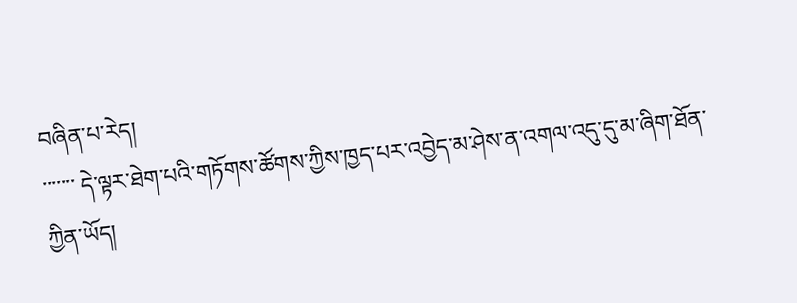བཞིན་པ་རེད།
་་་་་་་ དེ་ལྟར་ཐེག་པའི་གཏོགས་ཚོགས་ཀྱིས་ཁྱད་པར་འབྱེད་མ་ཤེས་ན་འགལ་འདུ་དུ་མ་ཞིག་ཐོན་ཀྱིན་ཡོད།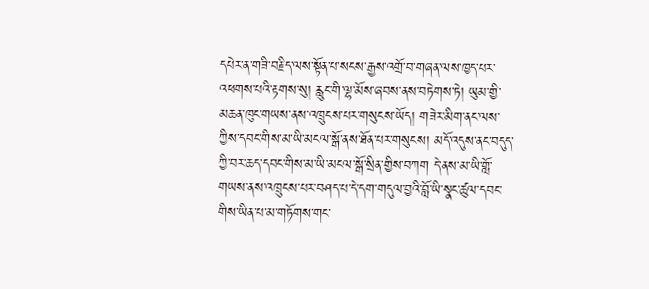དཔེར་ན་གཟི་བརྗིད་ལས་སྟོན་པ་སངས་རྒྱས་འགྲོ་བ་གཞན་ལས་ཁྱད་པར་འཕགས་པའི་རྟགས་སུ། རླུང་གི་ལྷ་མོས་ཞབས་ནས་བཏེགས་ཏེ། ཡུམ་གྱི་མཆན་ཁུང་གཡས་ནས་འཁྲུངས་པར་གསུངས་ཡོད། གཟེར་མིག་ནང་ལས་ཀྱིས་དབང་གིས་མ་ཡི་མངལ་སྒོ་ནས་ཐོན་པར་གསུངས། མདོ་འདུས་ནང་བདུད་ཀྱི་བར་ཆད་དབང་གིས་མ་ཡི་མངལ་སྒོ་སྲིན་གྱིས་བཀག དེ་ནས་མ་ཡི་གློ་གཡས་ནས་འཁྲུངས་པར་བཤད་པ་དེ་དག་གདུལ་བྱའི་བློ་ཡི་སྣང་ཚུལ་དབང་གིས་ཡིན་པ་མ་གཏོགས་གང་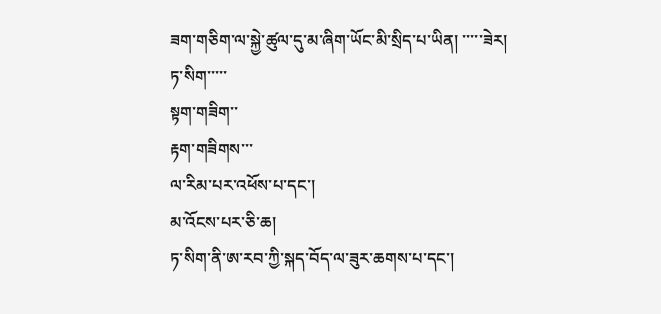ཟག་གཅིག་ལ་སྐྱེ་ཚུལ་དུ་མ་ཞིག་ཡོང་མི་སྲིད་པ་ཡིན། ་་་་་ཟེར།
ཏ་སིག་་་་་
སྟག་གཟིག་་
རྟག་གཟིགས་་་
ལ་རིམ་པར་འཕོས་པ་དང་།
མ་འོངས་པར་ཅི་ཆ།
ཏ་སིག་ནི་ཨ་རབ་ཀྱི་སྐད་བོད་ལ་ཟུར་ཆགས་པ་དང་།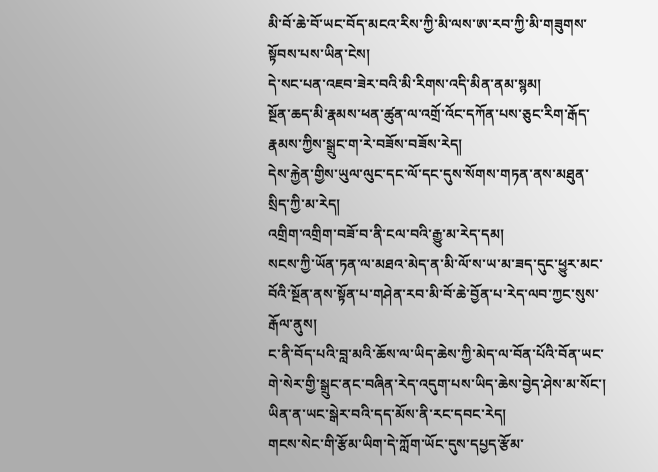མི་བོ་ཆེ་བོ་ཡང་བོད་མངའ་རིས་ཀྱི་མི་ལས་ཨ་རབ་ཀྱི་མི་གཟུགས་སྟོབས་པས་ཡིན་ངེས།
དེ་སང་པན་འཇབ་ཟེར་བའི་མི་རིགས་འདི་མིན་ནམ་སྙམ།
སྔོན་ཆད་མི་རྣམས་ཕན་ཚུན་ལ་འགྲོ་འོང་དཀོན་པས་ཅུང་རིག་རྒོད་རྣམས་ཀྱིས་སྒྲུང་ག་རེ་བཟོས་བཟོས་རེད།
དེས་རྐྱེན་གྱིས་ཡུལ་ལུང་དང་ལོ་དང་དུས་སོགས་གཏན་ནས་མཐུན་སྲིད་ཀྱི་མ་རེད།
འགྲིག་འགྲིག་བཟོ་བ་ནི་ངལ་བའི་རྒྱུ་མ་རེད་དམ།
སངས་ཀྱི་ཡོན་ཏན་ལ་མཐའ་མེད་ན་མི་ལོ་ས་ཡ་མ་ཟད་དུང་ཕྱུར་མང་བོའི་སྔོན་ནས་སྟོན་པ་གཤེན་རབ་མི་བོ་ཆེ་བྱོན་པ་རེད་ལབ་ཀྱང་སུས་རྒོལ་ནུས།
ང་ནི་བོད་པའི་བླ་མའི་ཆོས་ལ་ཡིད་ཆེས་ཀྱི་མེད་ལ་བོན་པོའི་བོན་ཡང་གེ་སེར་གྱི་སྒྲུང་ནང་བཞིན་རེད་འདུག་པས་ཡིད་ཆེས་བྱེད་ཤེས་མ་སོང་།
ཡིན་ན་ཡང་སྒེར་བའི་དད་མོས་ནི་རང་དབང་རེད།
གངས་སེང་གི་རྩོམ་ཡིག་དེ་ཀློག་ཡོང་དུས་དཔྱད་རྩོམ་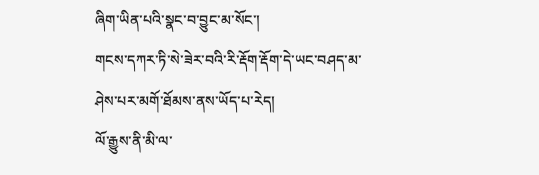ཞིག་ཡིན་པའི་སྣང་བ་བྱུང་མ་སོང་།
གངས་དཀར་ཏི་སེ་ཟེར་བའི་རི་རྡོག་རྡོག་དེ་ཡང་བཤད་མ་ཤེས་པར་མགོ་ཐོམས་ནས་ཡོད་པ་རེད།
ལོ་རྒྱུས་ནི་མི་ལ་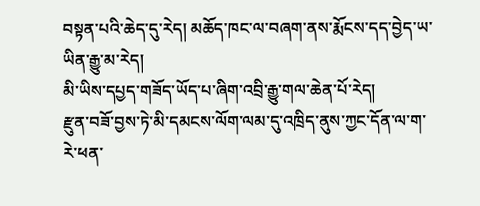བསྟན་པའི་ཆེད་དུ་རེད། མཆོད་ཁང་ལ་བཞག་ནས་རྨོངས་དད་བྱེད་ཡ་ཡིན་རྒྱུ་མ་རེད།
མི་ཡིས་དཔྱད་གཟོད་ཡོད་པ་ཞིག་འབྲི་རྒྱུ་གལ་ཆེན་པོ་རེད།
རྫུན་བཟོ་བྱས་ཏེ་མི་དམངས་ལོག་ལམ་དུ་འཁྲིད་ནུས་ཀྱང་དོན་ལ་ག་རེ་ཕན་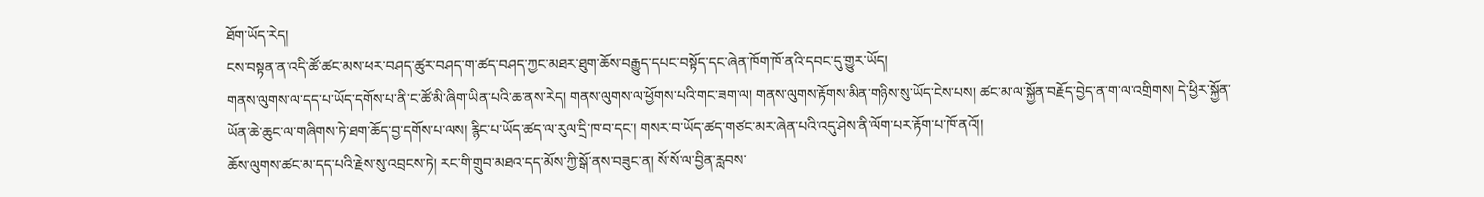ཐོག་ཡོད་རེད།
ངས་བསྟན་ན་འདི་ཚོ་ཚང་མས་ཕར་བཤད་ཚུར་བཤད་ག་ཚད་བཤད་ཀྱང་མཐར་ཐུག་ཆོས་བརྒྱུད་དཔང་བསྟོད་དང་ཞེན་ཁོག་ཁོ་ནའི་དབང་དུ་གྱུར་ཡོད།
གནས་ལུགས་ལ་དད་པ་ཡོད་དགོས་པ་ནི་ང་ཚོ་མི་ཞིག་ཡིན་པའི་ཆ་ནས་རེད། གནས་ལུགས་ལ་ཕྱོགས་པའི་གང་ཟག་ལ། གནས་ལུགས་རྟོགས་མིན་གཉིས་སུ་ཡོད་ངེས་པས། ཚང་མ་ལ་སྐྱོན་བརྗོད་བྱེད་ན་ག་ལ་འགྲིགས། དེ་ཕྱིར་སྐྱོན་ཡོན་ཆེ་ཆུང་ལ་གཞིགས་ཏེ་ཐག་ཆོད་བྱ་དགོས་པ་ལས། རྙིང་པ་ཡོད་ཚད་ལ་རུལ་དྲི་ཁ་བ་དང་། གསར་བ་ཡོད་ཚད་གཙང་མར་ཞེན་པའི་འདུ་ཤེས་ནི་ལོག་པར་རྟོག་པ་ཁོ་ནའོ།།
ཆོས་ལུགས་ཚང་མ་དད་པའི་རྗེས་སུ་འབྲངས་ཏེ། རང་གི་གྲུབ་མཐའ་དད་མོས་ཀྱི་སྒོ་ནས་བཟུང་ན། སོ་སོ་ལ་བྱིན་རླབས་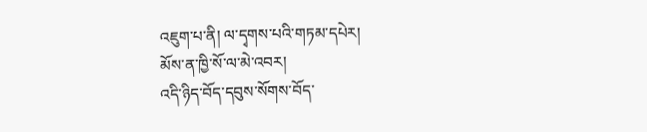འཇུག་པ་ནི། ལ་དྭགས་པའི་གཏམ་དཔེར།
མོས་ན་ཁྱི་སོ་ལ་མེ་འབར།
འདི་ཉིད་བོད་དབུས་སོགས་བོད་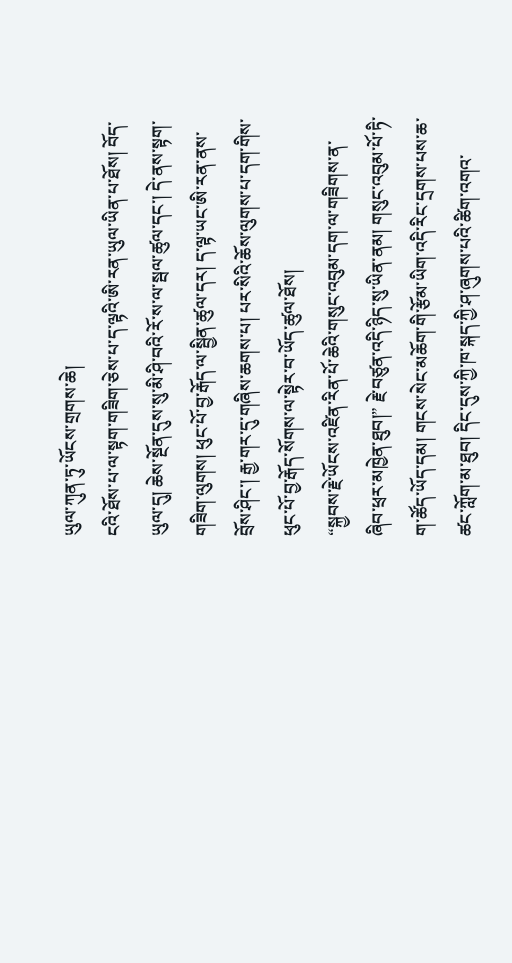ཡུལ་ཀུན་ཏུ་ཡོངས་གྲགས་ཆེ།
ངའི་ཐོས་པ་ལ་སྟག་གཟིག་ཅེས་པ་ད་ལྟའི་ཨི་རན་ཡུལ་ཡིན་པ་ཐོས། བོད་ཡུལ་དུ། ཆེས་སྔོན་དུས་སུ་མི་ཤི་བའི་རོ་ས་ལ་སྦལ་ཚུལ་དང་། དེ་ནས་སྟག་གཟིག་ལུགས། ཕུང་པོ་བྱ་རྒོད་ལ་སྦྱིན་ཚུལ་དར། ད་ལྟ་ཡང་ཨི་རན་ནས་བྲོས་ཤིང་། རྒྱ་གར་དུ་གཞིས་ཆགས་པ། པར་སིའི་ཆོས་ལུགས་པ་དག་གིས་ཕུང་པོ་བྱ་རྒོད་སོགས་ལ་སྟེར་བ་ཡོད་ཚུལ་ཐོས།
“སྐྱབས་རྗེ་ཡོངས་འཛིན་རིན་པོ་ཆེའི་གསུང་འབུམ་དག་ལ་གཟིགས་ན་ཞིབ་ཕྲར་མཁྱེན་ཐུབ།” རྗེ་བཙུན་འདི་ཉིད་སུ་ཡིན་ནམ། གསུང་འབུམ་པོ་ཏི་ག་ཚོད་ཡོད་དམ། གངས་སེང་མཆོག་གི་རྩོམ་ཡིག་འདི་རིང་དྲགས་པས་ཆ་ཚང་ཀློག་མ་ཐུབ། དིང་དུས་ཀྱི་ཁ་སྐད་ཀྱི་ཤ་ཞུགས་པའི་ཚིག་འགའ་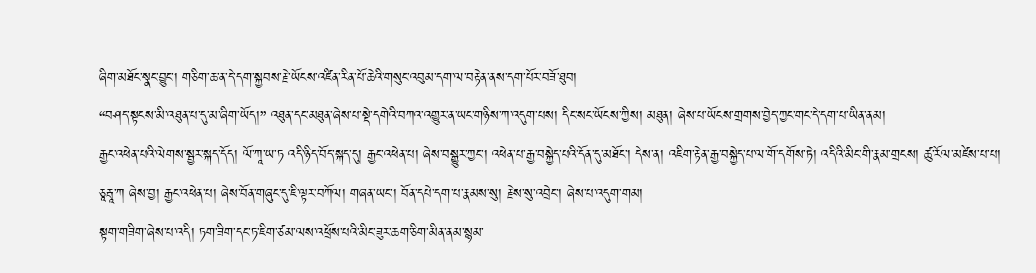ཞིག་མཐོང་སྣང་བྱུང་། གཅིག་ཆ་ན་དེ་དག་སྐྱབས་རྗེ་ཡོངས་འཛིན་རིན་པོ་ཆེའི་གསུང་འབུམ་དག་ལ་བརྟེན་ནས་དག་པོར་བཟོ་ཐུབ།
“བཤད་སྟངས་མི་འཐུན་པ་དུ་མ་ཞིག་ཡོད།” འཐུན་དང་མཐུན་ཞེས་པ་སྡེ་དགེའི་བཀའ་འགྱུར་ན་ཡང་གཉིས་ཀ་འདུག་པས། དིང་སང་ཡོངས་ཀྱིས། མཐུན། ཞེས་པ་ཡོངས་གྲགས་བྱེད་ཀྱང་གང་དེ་དག་པ་ཡིན་ནམ།
རྒྱང་འཕེན་པའི་ལེགས་སྦྱར་སྐད་དོད། ལོ་ཀཱ་ཡ་ཏ འདི་ཉིད་བོད་སྐད་དུ། རྒྱང་འཕེན་པ། ཞེས་བསྒྱུར་ཀྱང་། འཕེན་པ་རྒྱ་བསྐྱེད་པའི་དོན་དུ་མཐོང་། དེས་ན། འཇིག་རྟེན་རྒྱ་བསྐྱེད་པ་ལ་གོ་དགོས་ཏེ། འདིའི་མིང་གི་རྣམ་གྲངས། ཚུ་རོལ་མཛེས་པ་པ། ཅཱརྦཱ་ཀ ཞེས་བྱ། རྒྱང་འཕེན་པ། ཞེས་བོན་གཞུང་དུ་ཇི་ལྟར་བཀོལ། གཞན་ཡང་། བོན་དཔེ་དག་པ་རྣམས་སུ། རྗེས་སུ་འབྲེང་། ཞེས་པ་འདུག་གམ།
སྟག་གཟིག་ཞེས་པ་འདི། ཏག་ཟིག་དང་ཏ་ཇིག་ཙམ་ལས་འཕྲོས་པའི་མིང་ཟུར་ཆག་ཅིག་མིན་ནམ་སྙམ་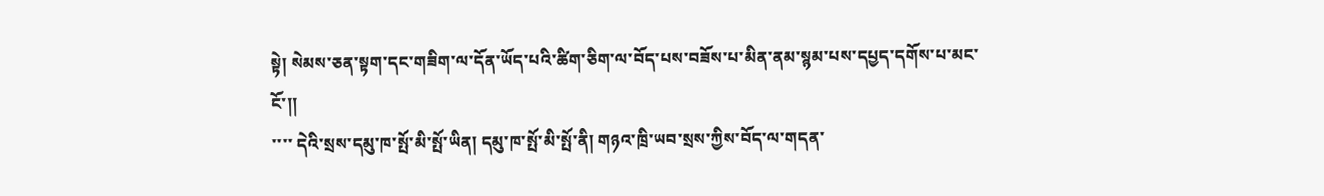སྟེ། སེམས་ཅན་སྟག་དང་གཟིག་ལ་དོན་ཡོད་པའི་ཚིག་ཅིག་ལ་བོད་པས་བཟོས་པ་མིན་ནམ་སྙམ་པས་དཔྱད་དགོས་པ་མང་ངོ་།།
་་་་ དེའི་སྲས་དམུ་ཁ་སྤོ་མི་སྤོ་ཡིན། དམུ་ཁ་སྤོ་མི་སྤོ་ནི། གཉའ་ཁྲི་ཡབ་སྲས་ཀྱིས་བོད་ལ་གདན་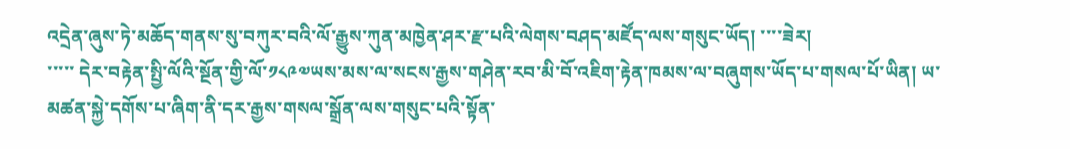འདྲེན་ཞུས་ཏེ་མཆོད་གནས་སུ་བཀུར་བའི་ལོ་རྒྱུས་ཀུན་མཁྱེན་ཤར་རྫ་པའི་ལེགས་བཤད་མཛོད་ལས་གསུང་ཡོད། ་་་་ཟེར།
་་་་་ དེར་བརྟེན་སྤྱི་ལོའི་སྔོན་གྱི་ལོ་༡༨༩༧ཡས་མས་ལ་སངས་རྒྱས་གཤེན་རབ་མི་བོ་འཇིག་རྟེན་ཁམས་ལ་བཞུགས་ཡོད་པ་གསལ་པོ་ཡིན། ཡ་མཚན་སྐྱེ་དགོས་པ་ཞིག་ནི་དར་རྒྱས་གསལ་སྒྲོན་ལས་གསུང་པའི་སྟོན་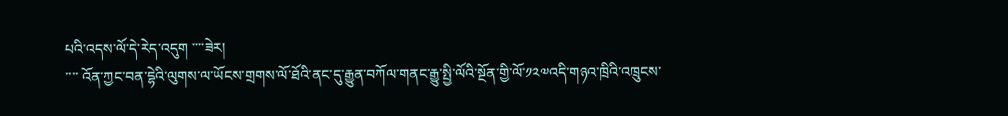པའི་འདས་ལོ་དེ་རེད་འདུག ་་་་ཟེར།
་་་་ འོན་ཀྱང་བན་དྷེའི་ལུགས་ལ་ཡོངས་གྲགས་ལོ་ཐོའི་ནང་དུ་རྒྱུན་བཀོལ་གནང་རྒྱུ་སྤྱི་ལོའི་སྔོན་གྱི་ལོ་༡༢༧འདི་གཉའ་ཁྲིའི་འཁྲུངས་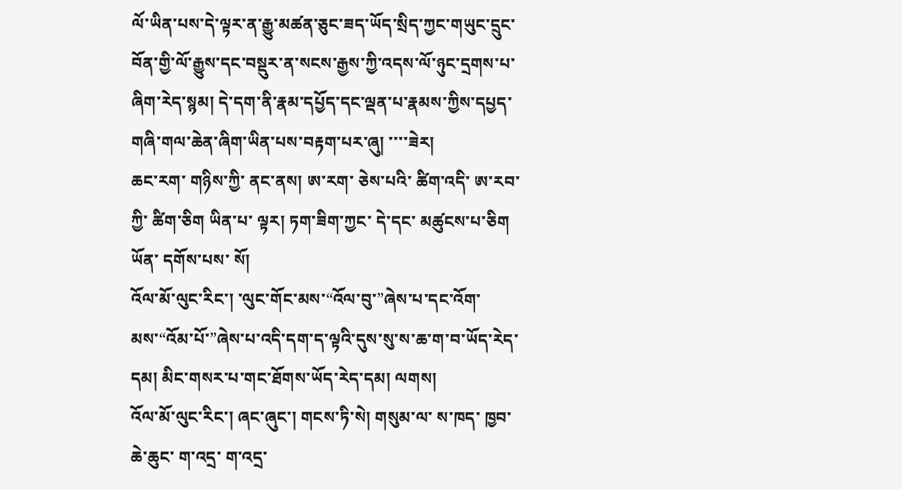ལོ་ཡིན་པས་དེ་ལྟར་ན་རྒྱུ་མཚན་ཅུང་ཟད་ཡོད་སྲིད་ཀྱང་གཡུང་དྲུང་བོན་གྱི་ལོ་རྒྱུས་དང་བསྡུར་ན་སངས་རྒྱས་ཀྱི་འདས་ལོ་ཉུང་དྲགས་པ་ཞིག་རེད་སྙམ། དེ་དག་ནི་རྣམ་དཔྱོད་དང་ལྡན་པ་རྣམས་ཀྱིས་དཔྱད་གཞི་གལ་ཆེན་ཞིག་ཡིན་པས་བརྟག་པར་ཞུ། ་་་་ཟེར།
ཆང་རག་ གཉིས་ཀྱི་ ནང་ནས། ཨ་རག་ ཅེས་པའི་ ཚིག་འདི་ ཨ་རབ་ཀྱི་ ཚིག་ཅིག ཡིན་པ་ ལྟར། ཏག་ཟིག་ཀྱང་ དེ་དང་ མཚུངས་པ་ཅིག ཡོན་ དགོས་པས་ སོ།
འོལ་མོ་ལུང་རིང་། ་ལུང་གོང་མས་“འོལ་བུ་”ཞེས་པ་དང་འོག་མས་“འོམ་པོ་”ཞེས་པ་འདི་དག་ད་ལྟའི་དུས་སུ་ས་ཆ་ག་བ་ཡོད་རེད་དམ། མིང་གསར་པ་གང་ཐོགས་ཡོད་རེད་དམ། ལགས།
འོལ་མོ་ལུང་རིང་། ཞང་ཞུང་། གངས་ཏི་སེ། གསུམ་ལ་ ས་ཁད་ ཁྱབ་ ཆེ་ཆུང་ ག་འདྲ་ ག་འདྲ་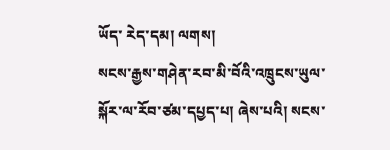ཡོད་ རེད་དམ། ལགས།
སངས་རྒྱས་གཤེན་རབ་མི་བོའི་འཁྲུངས་ཡུལ་སྐོར་ལ་རོབ་ཙམ་དཔྱད་པ། ཞེས་པའི། སངས་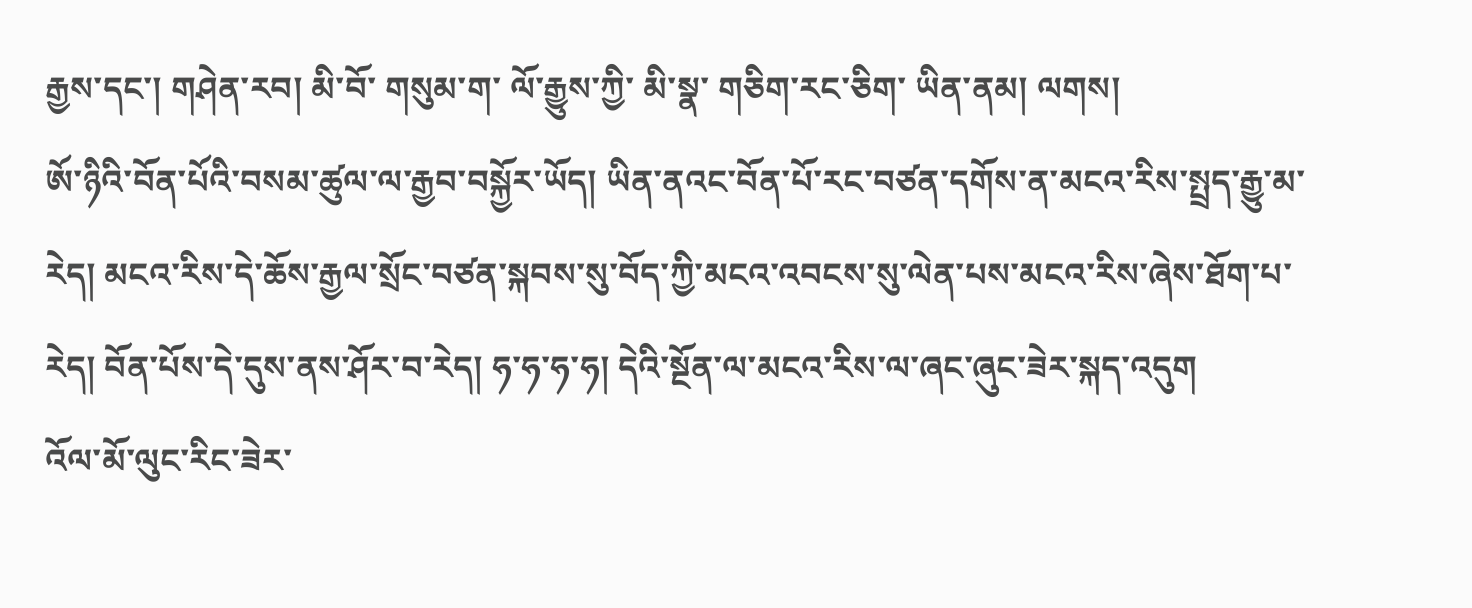རྒྱས་དང་། གཤེན་རབ། མི་བོ་ གསུམ་ག་ ལོ་རྒྱུས་ཀྱི་ མི་སྣ་ གཅིག་རང་ཅིག་ ཡིན་ནམ། ལགས།
ཨོ་ཉིའི་བོན་པོའི་བསམ་ཚུལ་ལ་རྒྱབ་བསྐྱོར་ཡོད། ཡིན་ནའང་བོན་པོ་རང་བཙན་དགོས་ན་མངའ་རིས་སྤྲད་རྒྱུ་མ་རེད། མངའ་རིས་དེ་ཆོས་རྒྱལ་སྲོང་བཙན་སྐབས་སུ་བོད་ཀྱི་མངའ་འབངས་སུ་ལེན་པས་མངའ་རིས་ཞེས་ཐོག་པ་རེད། བོན་པོས་དེ་དུས་ནས་ཤོར་བ་རེད། ཧ་ཧ་ཧ་ཧ། དེའི་སྔོན་ལ་མངའ་རིས་ལ་ཞང་ཞུང་ཟེར་སྐད་འདུག
འོལ་མོ་ལུང་རིང་ཟེར་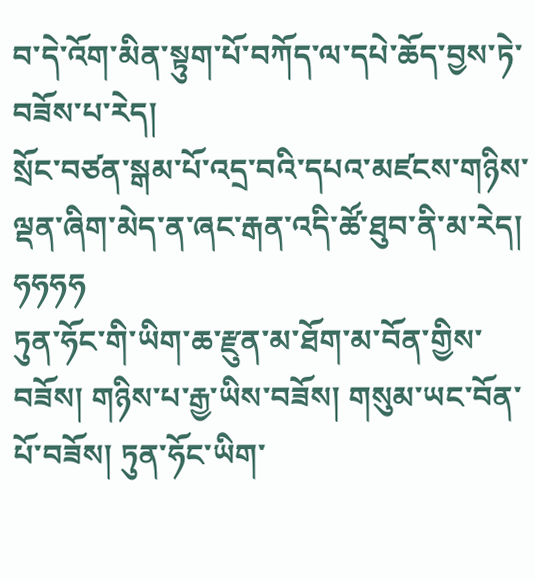བ་དེ་འོག་མིན་སྟུག་པོ་བཀོད་ལ་དཔེ་ཆོད་བྱས་ཏེ་བཟོས་པ་རེད།
སྲོང་བཙན་སྒམ་པོ་འདྲ་བའི་དཔའ་མཛངས་གཉིས་ལྡན་ཞིག་མེད་ན་ཞང་རྒན་འདི་ཚོ་ཐུབ་ནི་མ་རེད། ཧཧཧཧ
ཏུན་ཧོང་གི་ཡིག་ཆ་རྫུན་མ་ཐོག་མ་བོན་གྱིས་བཟོས། གཉིས་པ་རྒྱ་ཡིས་བཟོས། གསུམ་ཡང་བོན་པོ་བཟོས། ཏུན་ཧོང་ཡིག་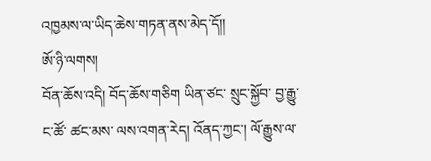འཁྱམས་ལ་ཡིད་ཆེས་གཏན་ནས་མེད་དོ།།
ཨོ་ཉི་ལགས།
བོན་ཆོས་འདི། བོད་ཆོས་གཅིག ཡིན་ཙང་ སྲུང་སྐྱོབ་ བྱ་རྒྱུ་ ང་ཚོ་ ཚང་མས་ ལས་འགན་རེད། འོནད་ཀྱང་། ལོ་རྒྱུས་ལ་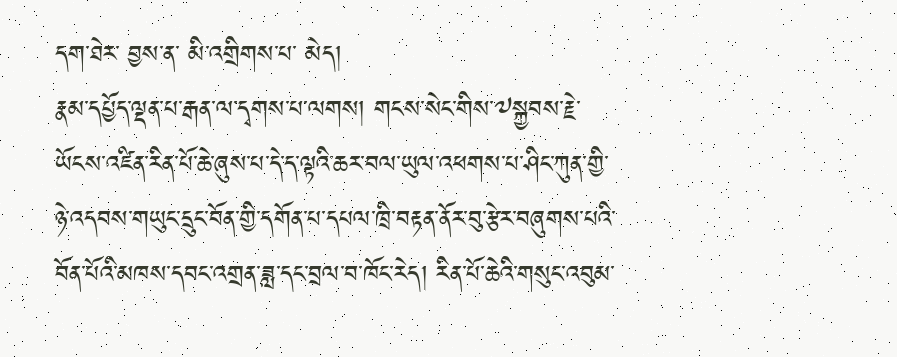དག་ཐེར་ བྱས་ན་ མི་འགྲིགས་པ་ མེད།
རྣམ་དཔྱོད་ལྡན་པ་རྒན་ལ་དྭགས་པ་ལགས། གངས་སེང་གིས་༧སྐྱབས་རྗེ་ཡོངས་འཛིན་རིན་པོ་ཆེ་ཞུས་པ་དེ་ད་ལྟའི་ཆར་བལ་ཡུལ་འཕགས་པ་ཤིང་ཀུན་གྱི་ཉེ་འདབས་གཡུང་དྲུང་བོན་གྱི་དགོན་པ་དཔལ་ཁྲི་བརྟན་ནོར་བུ་རྩེར་བཞུགས་པའི་བོན་པོའི་མཁས་དབང་འགྲན་ཟླ་དང་བྲལ་བ་ཁོང་རེད། རིན་པོ་ཆེའི་གསུང་འབུམ་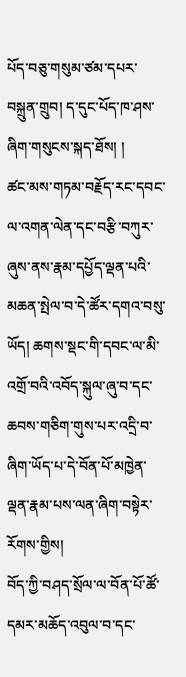པོད་བཅུ་གསུམ་ཙམ་དཔར་བསྐྲུན་གྲུབ། ད་དུང་པོད་ཁ་ཤས་ཞིག་གསུངས་སྐད་ཐོས། །
ཚང་མས་གཏམ་བརྗོད་རང་དབང་ལ་འགན་ལེན་དང་བརྩི་བཀུར་ཞུས་ནས་རྣམ་དཔྱོད་ལྡན་པའི་མཆན་སྤེལ་བ་དེ་ཚོར་དགའ་བསུ་ཡོད། ཆགས་སྡང་གི་དབང་ལ་མི་འགྲོ་བའི་འབོད་སྐུལ་ཞུ་བ་དང་ཆབས་གཅིག་གུས་པར་འདྲི་བ་ཞིག་ཡོད་པ་དེ་བོན་པོ་མཁྱེན་ལྡན་རྣམ་པས་ལན་ཞིག་བསྟེར་རོགས་གྱིས།
བོད་ཀྱི་བཤད་སྲོལ་ལ་བོན་པོ་ཚོ་དམར་མཆོད་འབུལ་བ་དང་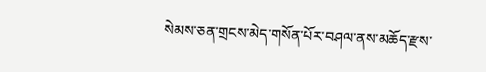སེམས་ཅན་གྲངས་མེད་གསོན་པོར་བཤལ་ནས་མཆོད་རྫས་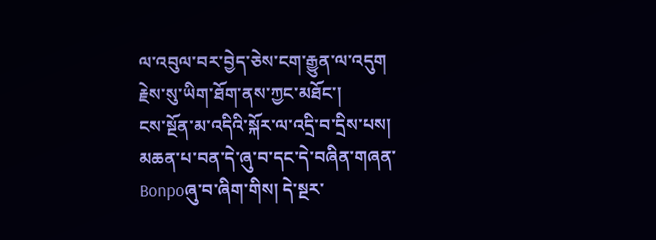ལ་འབུལ་བར་བྱེད་ཅེས་ངག་རྒྱུན་ལ་འདུག རྗེས་སུ་ཡིག་ཐོག་ནས་ཀྱང་མཐོང་།
ངས་སྔོན་མ་འདིའི་སྐོར་ལ་འདྲི་བ་དྲིས་པས། མཆན་པ་བན་དེ་ཞུ་བ་དང་དེ་བཞིན་གཞན་Bonpoཞུ་བ་ཞིག་གིས། དེ་སྔར་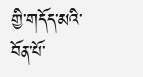གྱི་གདོད་མའི་བོན་པོ་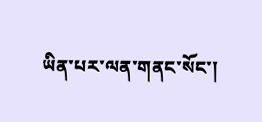ཡིན་པར་ལན་གནང་སོང་།